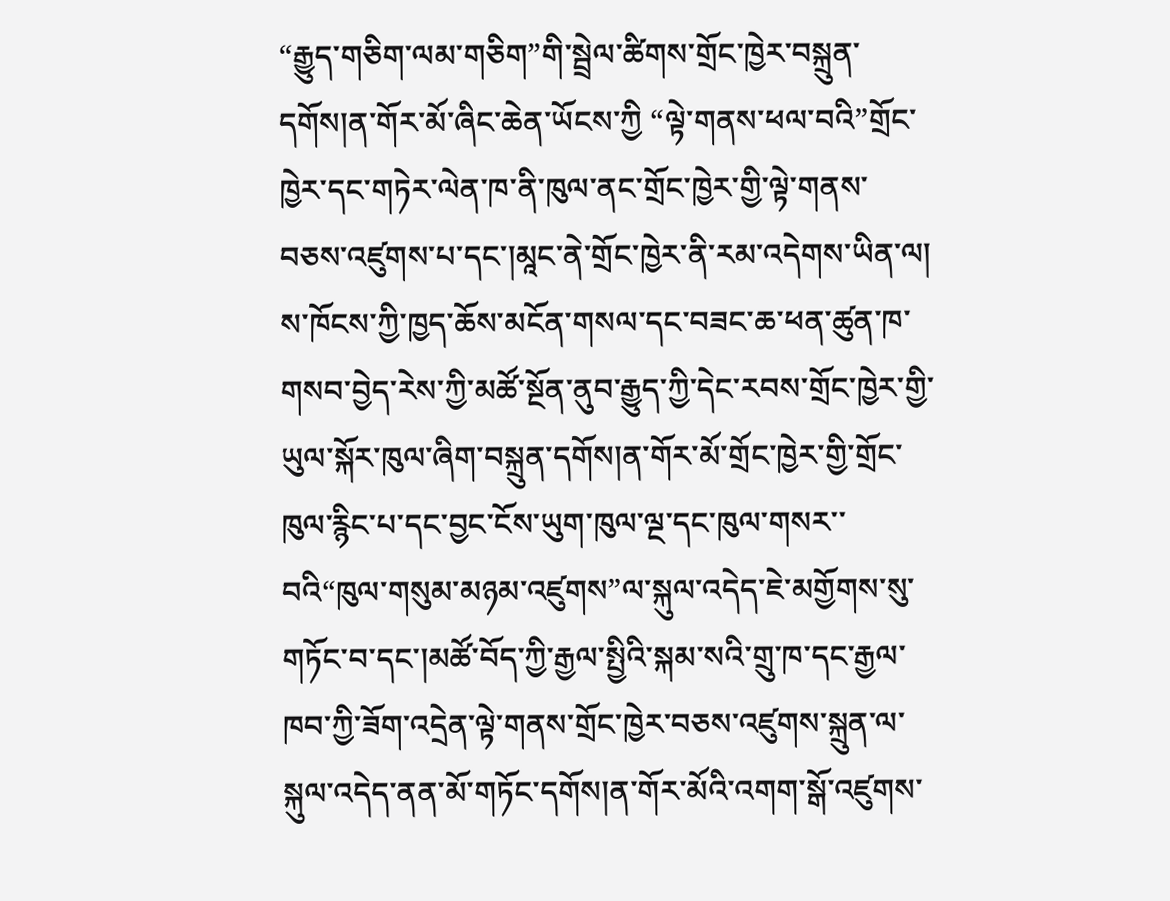“རྒྱུད་གཅིག་ལམ་གཅིག”གི་སྦྲེལ་ཚིགས་གྲོང་ཁྱེར་བསྐྲུན་དགོས།ན་གོར་མོ་ཞིང་ཆེན་ཡོངས་ཀྱི “ལྟེ་གནས་ཕལ་བའི”གྲོང་ཁྱེར་དང་གཏེར་ལེན་ཁ་ནི་ཁུལ་ནང་གྲོང་ཁྱེར་གྱི་ལྟེ་གནས་བཅས་འཛུགས་པ་དང་།མཱང་ནེ་གྲོང་ཁྱེར་ནི་རམ་འདེགས་ཡིན་ལ། ས་ཁོངས་ཀྱི་ཁྱད་ཆོས་མངོན་གསལ་དང་བཟང་ཆ་ཕན་ཚུན་ཁ་གསབ་བྱེད་རེས་ཀྱི་མཚོ་སྔོན་ནུབ་རྒྱུད་ཀྱི་དེང་རབས་གྲོང་ཁྱེར་གྱི་ཡུལ་སྐོར་ཁུལ་ཞིག་བསྐྲུན་དགོས།ན་གོར་མོ་གྲོང་ཁྱེར་གྱི་གྲོང་ཁུལ་རྙིང་པ་དང་བྱང་ངོས་ཡུག་ཁུལ་ལྔ་དང་ཁུལ་གསར་་བའི“ཁུལ་གསུམ་མཉམ་འཛུགས”ལ་སྐུལ་འདེད་ཇེ་མགྱོགས་སུ་གཏོང་བ་དང་།མཚོ་བོད་ཀྱི་རྒྱལ་སྤྱིའི་སྐམ་སའི་གྲུ་ཁ་དང་རྒྱལ་ཁབ་ཀྱི་ཟོག་འདྲེན་ལྟེ་གནས་གྲོང་ཁྱེར་བཅས་འཛུགས་སྐྲུན་ལ་སྐུལ་འདེད་ནན་མོ་གཏོང་དགོས།ན་གོར་མོའི་འགག་སྒོ་འཛུགས་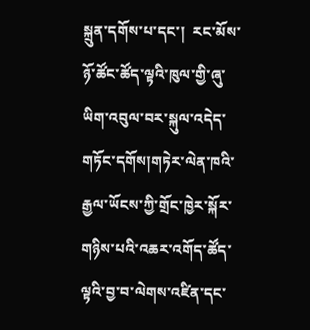སྐྲུན་དགོས་པ་དང་།  རང་མོས་ཉོ་ཚོང་ཚོད་ལྟའི་ཁུལ་གྱི་ཞུ་ཡིག་འབུལ་བར་སྐུལ་འདེད་གཏོང་དགོས།གཏེར་ལེན་ཁའི་རྒྱལ་ཡོངས་ཀྱི་གྲོང་ཁྱེར་སྐོར་གཉིས་པའི་འཆར་འགོད་ཚོད་ལྟའི་བྱ་བ་ལེགས་འཛིན་དང་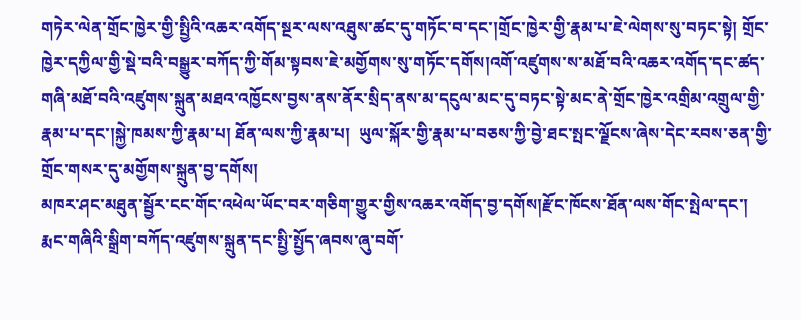གཏེར་ལེན་གྲོང་ཁྱེར་གྱི་སྤྱིའི་འཆར་འགོད་སྔར་ལས་འཐུས་ཚང་དུ་གཏོང་བ་དང་།གྲོང་ཁྱེར་གྱི་རྣམ་པ་ཇེ་ལེགས་སུ་བཏང་སྟེ། གྲོང་ཁྱེར་དཀྱིལ་གྱི་སྡེ་བའི་བསྒྱུར་བཀོད་ཀྱི་གོམ་སྟབས་ཇེ་མགྱོགས་སུ་གཏོང་དགོས།འགོ་འཛུགས་ས་མཐོ་བའི་འཆར་འགོད་དང་ཚད་གཞི་མཐོ་བའི་འཛུགས་སྐྲུན་མཐའ་འཁྱོངས་བྱས་ནས་ནོར་སྲིད་ནས་མ་དངུལ་མང་དུ་བཏང་སྟེ་མང་ནེ་གྲོང་ཁྱེར་འགྲིམ་འགྲུལ་གྱི་རྣམ་པ་དང་།སྐྱེ་ཁམས་ཀྱི་རྣམ་པ། ཐོན་ལས་ཀྱི་རྣམ་པ།  ཡུལ་སྐོར་གྱི་རྣམ་པ་བཅས་ཀྱི་བྱེ་ཐང་སྤང་ལྗོངས་ཞེས་དེང་རབས་ཅན་གྱི་གྲོང་གསར་དུ་མགྱོགས་སྐྲུན་བྱ་དགོས།
མཁར་ཤང་མཐུན་སྦྱོར་ངང་གོང་འཕེལ་ཡོང་བར་གཅིག་གྱུར་གྱིས་འཆར་འགོད་བྱ་དགོས།རྫོང་ཁོངས་ཐོན་ལས་གོང་སྤེལ་དང་། རྨང་གཞིའི་སྒྲིག་བཀོད་འཛུགས་སྐྲུན་དང་སྤྱི་སྤྱོད་ཞབས་ཞུ་བགོ་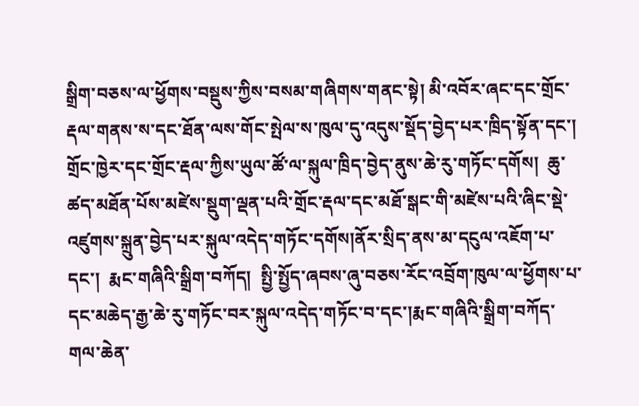སྒྲིག་བཅས་ལ་ཕྱོགས་བསྡུས་ཀྱིས་བསམ་གཞིགས་གནང་སྟེ། མི་འབོར་ཞང་དང་གྲོང་རྡལ་གནས་ས་དང་ཐོན་ལས་གོང་སྤེལ་ས་ཁུལ་དུ་འདུས་སྡོད་བྱེད་པར་ཁྲིད་སྟོན་དང་། གྲོང་ཁྱེར་དང་གྲོང་རྡལ་ཀྱིས་ཡུལ་ཚོ་ལ་སྐུལ་ཁྲིད་བྱེད་ནུས་ཆེ་རུ་གཏོང་དགོས།  ཆུ་ཚད་མཐོན་པོས་མཛེས་སྡུག་ལྡན་པའི་གྲོང་རྡལ་དང་མཐོ་སྒང་གི་མཛེས་པའི་ཞིང་སྡེ་འཛུགས་སྐྲུན་བྱེད་པར་སྐུལ་འདེད་གཏོང་དགོས།ནོར་སྲིད་ནས་མ་དངུལ་འཇོག་པ་དང་།  རྨང་གཞིའི་སྒྲིག་བཀོད།  སྤྱི་སྤྱོད་ཞབས་ཞུ་བཅས་རོང་འབྲོག་ཁུལ་ལ་ཕྱོགས་པ་དང་མཆེད་རྒྱ་ཆེ་རུ་གཏོང་བར་སྐུལ་འདེད་གཏོང་བ་དང་།རྨང་གཞིའི་སྒྲིག་བཀོད་གལ་ཆེན་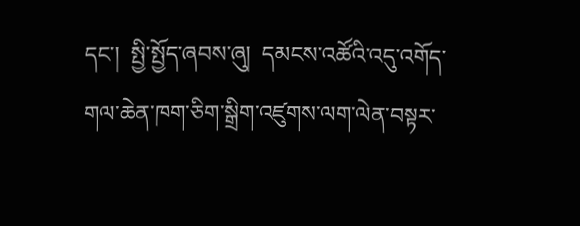དང་།  སྤྱི་སྤྱོད་ཞབས་ཞུ།  དམངས་འཚོའི་འདུ་འགོད་གལ་ཆེན་ཁག་ཅིག་སྒྲིག་འཛུགས་ལག་ལེན་བསྟར་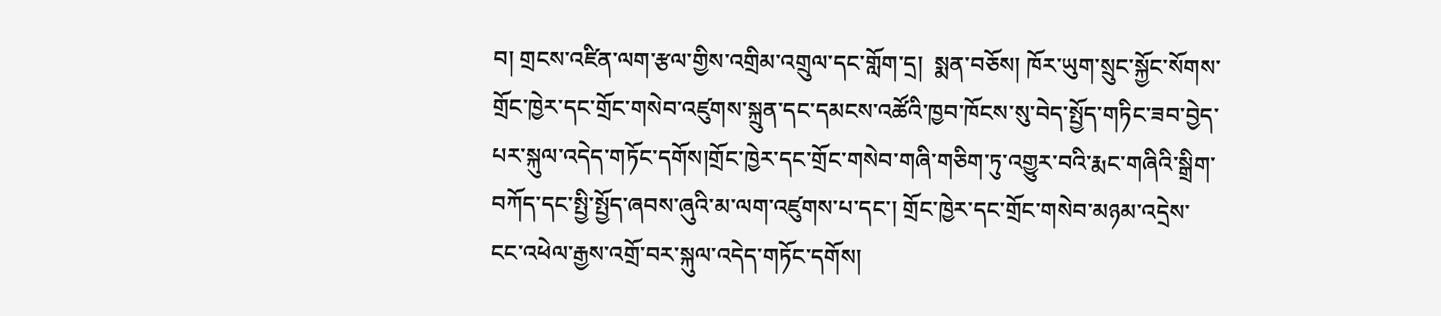བ། གྲངས་འཛིན་ལག་རྩལ་གྱིས་འགྲིམ་འགྲུལ་དང་གློག་དྲ།  སྨན་བཅོས། ཁོར་ཡུག་སྲུང་སྐྱོང་སོགས་གྲོང་ཁྱེར་དང་གྲོང་གསེབ་འཛུགས་སྐྲུན་དང་དམངས་འཚོའི་ཁྱབ་ཁོངས་སུ་བེད་སྤྱོད་གཏིང་ཟབ་བྱེད་པར་སྐུལ་འདེད་གཏོང་དགོས།གྲོང་ཁྱེར་དང་གྲོང་གསེབ་གཞི་གཅིག་ཏུ་འགྱུར་བའི་རྨང་གཞིའི་སྒྲིག་བཀོད་དང་སྤྱི་སྤྱོད་ཞབས་ཞུའི་མ་ལག་འཛུགས་པ་དང་། གྲོང་ཁྱེར་དང་གྲོང་གསེབ་མཉམ་འདྲེས་ངང་འཕེལ་རྒྱས་འགྲོ་བར་སྐུལ་འདེད་གཏོང་དགོས།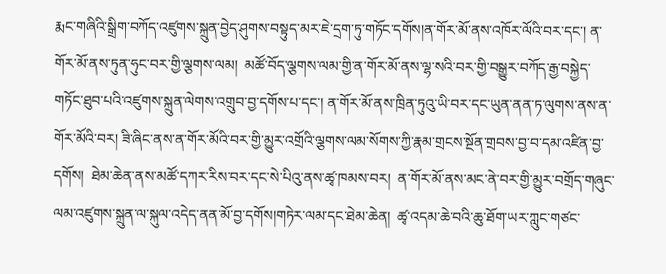རྨང་གཞིའི་སྒྲིག་བཀོད་འཛུགས་སྐྲུན་བྱེད་ཤུགས་བསྟུད་མར་ཇེ་དྲག་ཏུ་གཏོང་དགོས།ན་གོར་མོ་ནས་འཁོར་ལོའི་བར་དང་། ན་གོར་མོ་ནས་ཏུན་ཧུང་བར་གྱི་ལྕགས་ལམ།  མཚོ་བོད་ལྕགས་ལམ་གྱི་ན་གོར་མོ་ནས་ལྷ་སའི་བར་གྱི་བསྒྱུར་བཀོད་རྒྱ་བསྐྱེད་གཏོང་ཐུབ་པའི་འཛུགས་སྐྲུན་ལེགས་འགྲུབ་བྱ་དགོས་པ་དང་། ན་གོར་མོ་ནས་ཁྲིན་ཏུའུ་ཡི་བར་དང་ཡུན་ནན་ཏ་ལུགས་ནས་ན་གོར་མོའི་བར། ཟི་ཞིང་ནས་ན་གོར་མོའི་བར་གྱི་མྱུར་འགྲོའི་ལྕགས་ལམ་སོགས་ཀྱི་རྣམ་གྲངས་སྔོན་གྲབས་བྱ་བ་དམ་འཛིན་བྱ་དགོས།  ཐེམ་ཆེན་ནས་མཚོ་དཀར་རིས་བར་དང་སེ་པིའུ་ནས་ཚྭ་ཁམས་བར།  ན་གོར་མོ་ནས་མང་ནེ་བར་གྱི་མྱུར་བགྲོད་གཞུང་ལམ་འཛུགས་སྐྲུན་ལ་སྐུལ་འདེད་ནན་མོ་བྱ་དགོས།གཏེར་ལམ་དང་ཐེམ་ཆེན།  ཚྭ་འདམ་ཆེ་བའི་ཆུ་ཐོག་ཡར་ཀླུང་གཙང་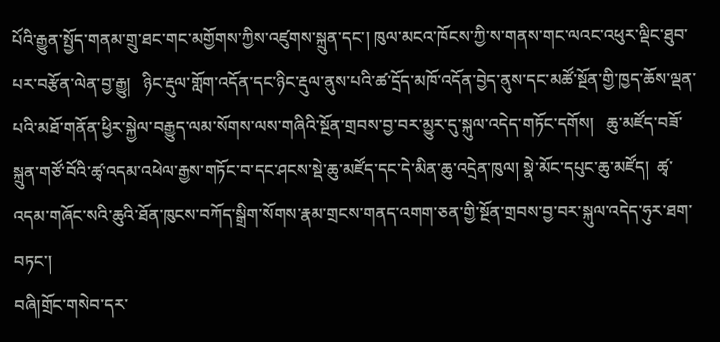པོའི་རྒྱུན་སྤྱོད་གནམ་གྲུ་ཐང་གང་མགྱོགས་ཀྱིས་འཛུགས་སྐྲུན་དང་། ཁུལ་མངའ་ཁོངས་ཀྱི་ས་གནས་གང་ལའང་འཕུར་ལྡིང་ཐུབ་པར་བརྩོན་ལེན་བྱ་རྒྱུ།   ཉིང་རྡུལ་གློག་འདོན་དང་ཉིང་རྡུལ་ནུས་པའི་ཚ་དྲོད་མཁོ་འདོན་བྱེད་ནུས་དང་མཚོ་སྔོན་གྱི་ཁྱད་ཆོས་ལྡན་པའི་མཐོ་གནོན་ཕྱིར་སྐྱེལ་བརྒྱུད་ལམ་སོགས་ལས་གཞིའི་སྔོན་གྲབས་བྱ་བར་མྱུར་དུ་སྐུལ་འདེད་གཏོང་དགོས།   ཆུ་མཛོད་བཟོ་སྐྲུན་གཙོ་བོའི་ཚྭ་འདམ་འཕེལ་རྒྱས་གཏོང་བ་དང་ཤངས་སྡེ་ཆུ་མཛོད་དང་དེ་མིན་ཆུ་འདྲེན་ཁུལ། སྣེ་མོང་དཔུང་ཆུ་མཛོད།  ཚྭ་འདམ་གཞོང་སའི་ཆུའི་ཐོན་ཁུངས་བཀོད་སྒྲིག་སོགས་རྣམ་གྲངས་གནད་འགག་ཅན་གྱི་སྔོན་གྲབས་བྱ་བར་སྐུལ་འདེད་ཧུར་ཐག་བཏང་།
བཞི།གྲོང་གསེབ་དར་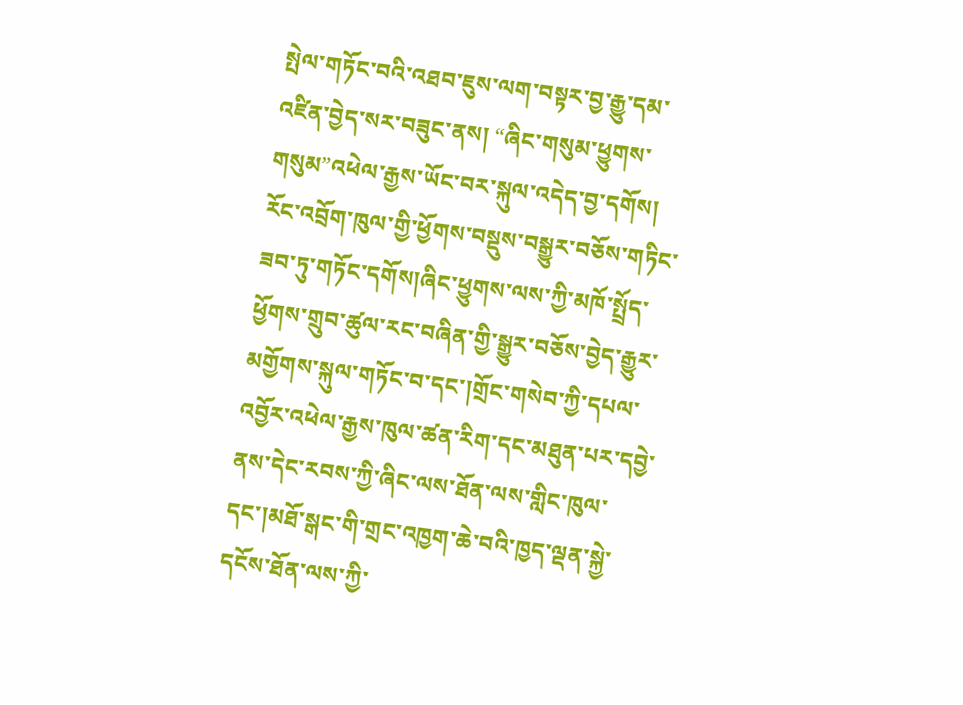སྤེལ་གཏོང་བའི་འཐབ་ཇུས་ལག་བསྟར་བྱ་རྒྱུ་དམ་འཛིན་བྱེད་སར་བཟུང་ནས། “ཞིང་གསུམ་ཕྱུགས་གསུམ”འཕེལ་རྒྱས་ཡོང་བར་སྐུལ་འདེད་བྱ་དགོས།
རོང་འབྲོག་ཁུལ་གྱི་ཕྱོགས་བསྡུས་བསྒྱུར་བཅོས་གཏིང་ཟབ་ཏུ་གཏོང་དགོས།ཞིང་ཕྱུགས་ལས་ཀྱི་མཁོ་སྤྲོད་ཕྱོགས་གྲུབ་ཚུལ་རང་བཞིན་གྱི་སྒྱུར་བཅོས་བྱེད་རྒྱུར་མགྱོགས་སྐུལ་གཏོང་བ་དང་།གྲོང་གསེབ་ཀྱི་དཔལ་འབྱོར་འཕེལ་རྒྱས་ཁུལ་ཚན་རིག་དང་མཐུན་པར་དབྱེ་ནས་དེང་རབས་ཀྱི་ཞིང་ལས་ཐོན་ལས་གླིང་ཁུལ་དང་།མཐོ་སྒང་གི་གྲང་འཁྱག་ཆེ་བའི་ཁྱད་ལྡན་སྐྱེ་དངོས་ཐོན་ལས་ཀྱི་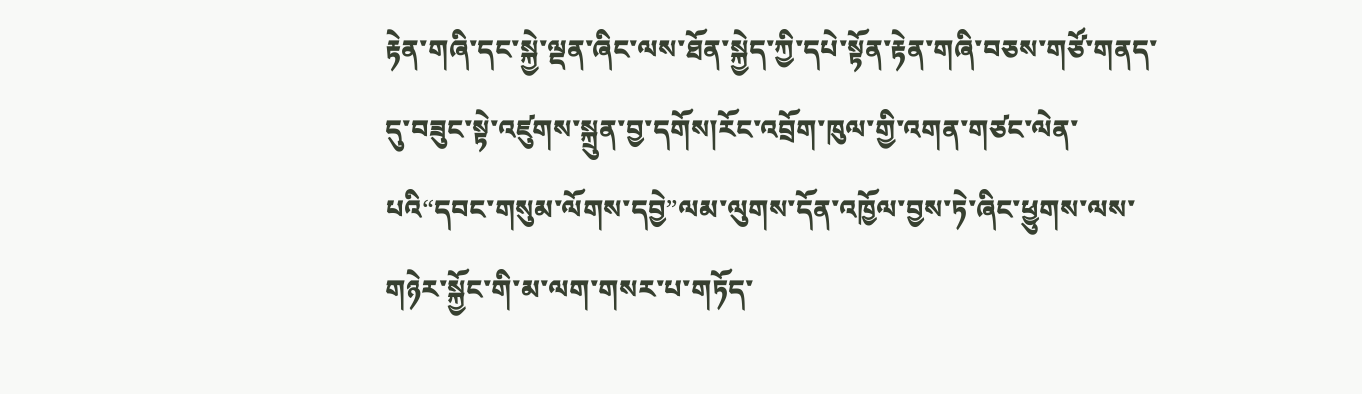རྟེན་གཞི་དང་སྐྱེ་ལྡན་ཞིང་ལས་ཐོན་སྐྱེད་ཀྱི་དཔེ་སྟོན་རྟེན་གཞི་བཅས་གཙོ་གནད་དུ་བཟུང་སྟེ་འཛུགས་སྐྲུན་བྱ་དགོས།རོང་འབྲོག་ཁུལ་གྱི་འགན་གཙང་ལེན་པའི“དབང་གསུམ་ལོགས་དབྱེ”ལམ་ལུགས་དོན་འཁྱོལ་བྱས་ཏེ་ཞིང་ཕྱུགས་ལས་གཉེར་སྐྱོང་གི་མ་ལག་གསར་པ་གཏོད་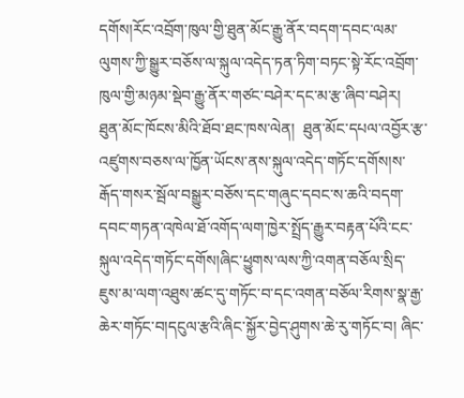དགོས།རོང་འབྲོག་ཁུལ་གྱི་ཐུན་མོང་རྒྱུ་ནོར་བདག་དབང་ལམ་ལུགས་ཀྱི་སྒྱུར་བཅོས་ལ་སྐུལ་འདེད་ཏན་ཏིག་བཏང་སྟེ་རོང་འབྲོག་ཁུལ་གྱི་མཉམ་སྡེབ་རྒྱུ་ནོར་གཙང་བཤེར་དང་མ་རྩ་ཞིབ་བཤེར། ཐུན་མོང་ཁོངས་མིའི་ཐོབ་ཐང་ཁས་ལེན།  ཐུན་མོང་དཔལ་འབྱོར་རྩ་འཛུགས་བཅས་ལ་ཁྱོན་ཡོངས་ནས་སྐུལ་འདེད་གཏོང་དགོས།ས་རྒོད་གསར་སྦོལ་བསྒྱུར་བཅོས་དང་གཞུང་དབང་ས་ཆའི་བདག་དབང་གཏན་འཁེལ་ཐོ་འགོད་ལག་ཁྱེར་སྤྲོད་རྒྱུར་བརྟན་པོའི་ངང་སྐུལ་འདེད་གཏོང་དགོས།ཞིང་ཕྱུགས་ལས་ཀྱི་འགན་བཅོལ་སྲིད་ཇུས་མ་ལག་འཐུས་ཚང་དུ་གཏོང་བ་དང་འགན་བཅོལ་རིགས་སྣ་རྒྱ་ཆེར་གཏོང་བ།དངུལ་རྩའི་ཞིང་སྐྱོར་བྱེད་ཤུགས་ཆེ་རུ་གཏོང་བ། ཞིང་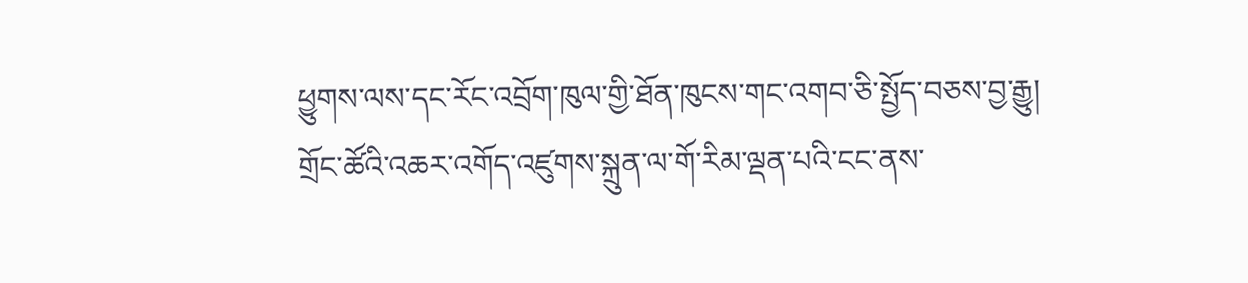ཕྱུགས་ལས་དང་རོང་འབྲོག་ཁུལ་གྱི་ཐོན་ཁུངས་གང་འགབ་ཅི་སྤྱོད་བཅས་བྱ་རྒྱུ།
གྲོང་ཚོའི་འཆར་འགོད་འཛུགས་སྐྲུན་ལ་གོ་རིམ་ལྡན་པའི་ངང་ནས་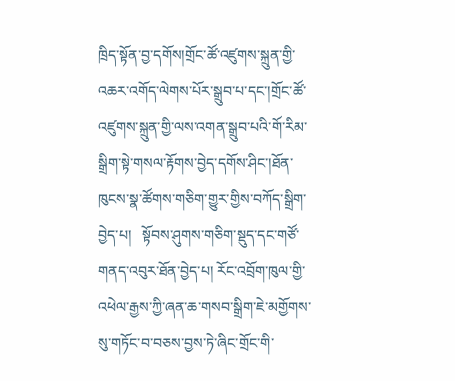ཁྲིད་སྟོན་བྱ་དགོས།གྲོང་ཚོ་འཛུགས་སྐྲུན་གྱི་འཆར་འགོད་ལེགས་པོར་སྒྲུབ་པ་དང་།གྲོང་ཚོ་འཛུགས་སྐྲུན་གྱི་ལས་འགན་སྒྲུབ་པའི་གོ་རིམ་སྒྲིག་སྟེ་གསལ་རྟོགས་བྱེད་དགོས་ཤིང་།ཐོན་ཁུངས་སྣ་ཚོགས་གཅིག་གྱུར་གྱིས་བཀོད་སྒྲིག་བྱེད་པ།   སྟོབས་ཤུགས་གཅིག་སྡུད་དང་གཙོ་གནད་འབུར་ཐོན་བྱེད་པ། རོང་འབྲོག་ཁུལ་གྱི་འཕེལ་རྒྱས་ཀྱི་ཞན་ཆ་གསབ་སྒྲིག་ཇེ་མགྱོགས་སུ་གཏོང་བ་བཅས་བྱས་ཏེ་ཞིང་གྲོང་གི་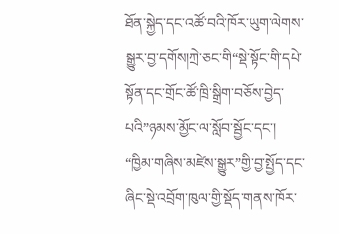ཐོན་སྐྱེད་དང་འཚོ་བའི་ཁོར་ཡུག་ལེགས་སྒྱུར་བྱ་དགོས།ཀྲེ་ཅང་གི“སྡེ་སྟོང་གི་དཔེ་སྟོན་དང་གྲོང་ཚོ་ཁྲི་སྒྲིག་བཅོས་བྱེད་པའི”ཉམས་མྱོང་ལ་སློབ་སྦྱོང་དང་།  “ཁྱིམ་གཞིས་མཛེས་སྒྱུར”གྱི་བྱ་སྤྱོད་དང་ཞིང་སྡེ་འབྲོག་ཁུལ་གྱི་སྡོད་གནས་ཁོར་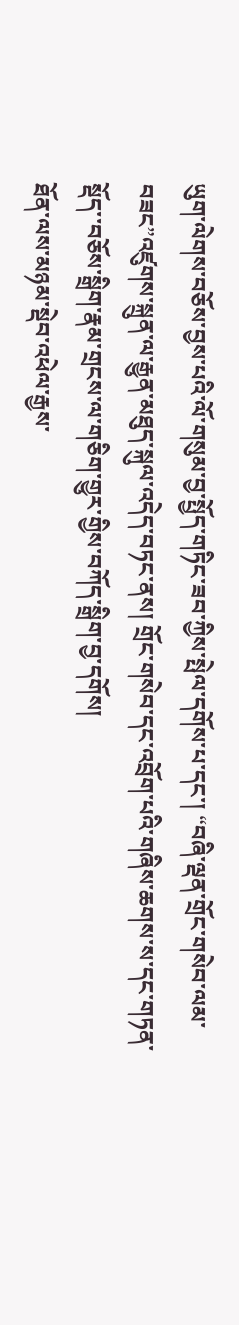ཡུག་ལེགས་བཅོས་བྱས་པའི་ལོ་གསུམ་བྱ་སྤྱོད་གཏིང་ཟབ་ཀྱིས་སྤེལ་དགོས་པ་དང་། “བཞི་ལྡན་གྲོང་གསེབ་ལམ་བཟང”འཛུགས་སྐྲུན་ལ་རྒྱུན་མཐུད་སྐུལ་འདེད་བཏང་ནས། གྲོང་གསེབ་དང་འབྲོག་པའི་གཞིས་ཆགས་ས་དང་གཏན་སྡོད་་བཅོས་སྒྲིག་རྣམ་གྲངས་ལ་གཅིག་གྱུར་གྱིས་བཀོད་སྒྲིག་བྱ་དགོས།
ཐོན་ལས་མཉམ་སྡེབ་འཕེལ་རྒྱས་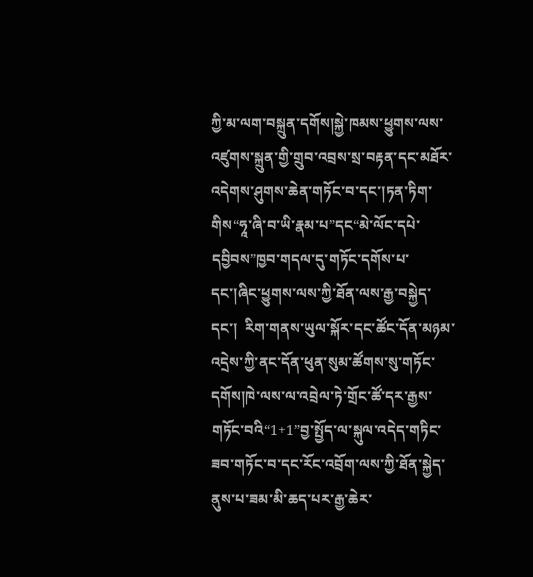ཀྱི་མ་ལག་བསྐྲུན་དགོས།སྐྱེ་ཁམས་ཕྱུགས་ལས་འཛུགས་སྐྲུན་གྱི་གྲུབ་འབྲས་སྲ་བརྟན་དང་མཐོར་འདེགས་ཤུགས་ཆེན་གཏོང་བ་དང་།ཏན་ཏིག་གིས“ཧཱ་ཞི་བ་ཡི་རྣམ་པ”དང“མེ་ལོང་དཔེ་དབྱིབས”ཁྱབ་གདལ་དུ་གཏོང་དགོས་པ་དང་།ཞིང་ཕྱུགས་ལས་ཀྱི་ཐོན་ལས་རྒྱ་བསྐྱེད་དང་།  རིག་གནས་ཡུལ་སྐོར་དང་ཚོང་དོན་མཉམ་འདྲེས་ཀྱི་ནང་དོན་ཕུན་སུམ་ཚོགས་སུ་གཏོང་དགོས།ཁེ་ལས་ལ་འབྲེལ་ཏེ་གྲོང་ཚོ་དར་རྒྱས་གཏོང་བའི“1+1”བྱ་སྤྱོད་ལ་སྐུལ་འདེད་གཏིང་ཟབ་གཏོང་བ་དང་རོང་འབྲོག་ལས་ཀྱི་ཐོན་སྐྱེད་ནུས་པ་ཟམ་མི་ཆད་པར་རྒྱ་ཆེར་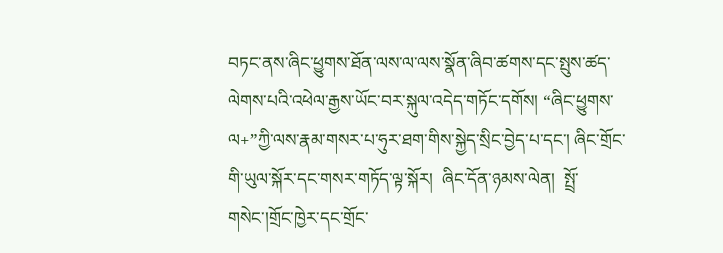བཏང་ནས་ཞིང་ཕྱུགས་ཐོན་ལས་ལ་ལས་སྣོན་ཞིབ་ཚགས་དང་སྤུས་ཚད་ལེགས་པའི་འཕེལ་རྒྱས་ཡོང་བར་སྐུལ་འདེད་གཏོང་དགོས། “ཞིང་ཕྱུགས་ལ+”ཀྱི་ལས་རྣམ་གསར་པ་ཧུར་ཐག་གིས་སྐྱེད་སྲིང་བྱེད་པ་དང་། ཞིང་གྲོང་གི་ཡུལ་སྐོར་དང་གསར་གཏོད་ལྟ་སྐོར།  ཞིང་དོན་ཉམས་ལེན།  སྤྲོ་གསེང་།གྲོང་ཁྱེར་དང་གྲོང་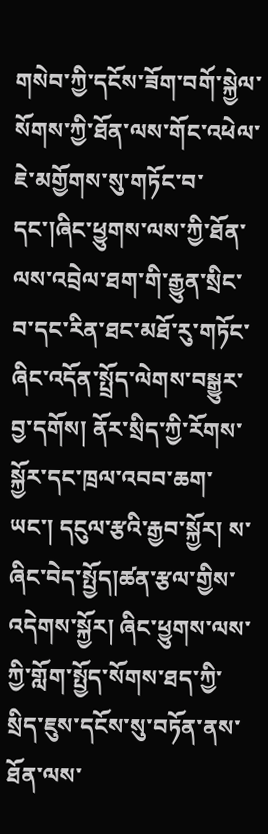གསེབ་ཀྱི་དངོས་ཟོག་བགོ་སྐྱེལ་སོགས་ཀྱི་ཐོན་ལས་གོང་འཕེལ་ཇེ་མགྱོགས་སུ་གཏོང་བ་དང་།ཞིང་ཕྱུགས་ལས་ཀྱི་ཐོན་ལས་འབྲེལ་ཐག་གི་རྒྱུན་སྲིང་བ་དང་རིན་ཐང་མཐོ་རུ་གཏོང་ཞིང་འདོན་སྤྲོད་ལེགས་བསྒྱུར་བྱ་དགོས། ནོར་སྲིད་ཀྱི་རོགས་སྐྱོར་དང་ཁྲལ་འབབ་ཆག་ཡང་། དངུལ་རྩའི་རྒྱབ་སྐྱོར། ས་ཞིང་བེད་སྤྱོད།ཚན་རྩལ་གྱིས་འདེགས་སྐྱོར། ཞིང་ཕྱུགས་ལས་ཀྱི་གློག་སྤྱོད་སོགས་ཐད་ཀྱི་སྲིད་ཇུས་དངོས་སུ་བཏོན་ནས་ཐོན་ལས་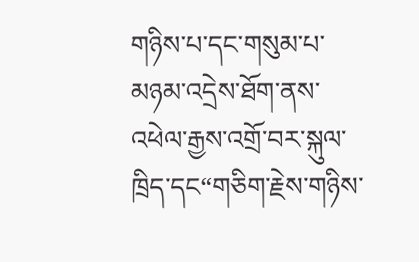གཉིས་པ་དང་གསུམ་པ་མཉམ་འདྲེས་ཐོག་ནས་འཕེལ་རྒྱས་འགྲོ་བར་སྐུལ་ཁྲིད་དང“གཅིག་རྗེས་གཉིས་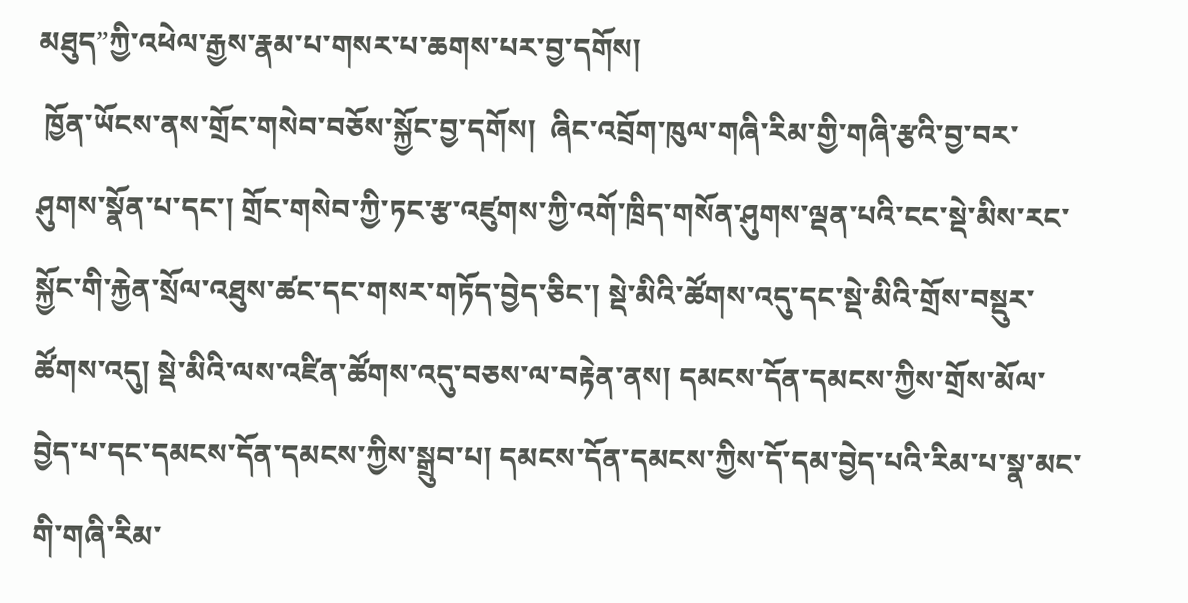མཐུད”ཀྱི་འཕེལ་རྒྱས་རྣམ་པ་གསར་པ་ཆགས་པར་བྱ་དགོས།
 ཁྱོན་ཡོངས་ནས་གྲོང་གསེབ་བཅོས་སྐྱོང་བྱ་དགོས།  ཞིང་འབྲོག་ཁུལ་གཞི་རིམ་གྱི་གཞི་རྩའི་བྱ་བར་ཤུགས་སྣོན་པ་དང་། གྲོང་གསེབ་ཀྱི་ཏང་རྩ་འཛུགས་ཀྱི་འགོ་ཁྲིད་གསོན་ཤུགས་ལྡན་པའི་ངང་སྡེ་མིས་རང་སྐྱོང་གི་རྐྱེན་སྲོལ་འཐུས་ཚང་དང་གསར་གཏོད་བྱེད་ཅིང་། སྡེ་མིའི་ཚོགས་འདུ་དང་སྡེ་མིའི་གྲོས་བསྡུར་ཚོགས་འདུ། སྡེ་མིའི་ལས་འཛིན་ཚོགས་འདུ་བཅས་ལ་བརྟེན་ནས། དམངས་དོན་དམངས་ཀྱིས་གྲོས་མོལ་བྱེད་པ་དང་དམངས་དོན་དམངས་ཀྱིས་སྒྲུབ་པ། དམངས་དོན་དམངས་ཀྱིས་དོ་དམ་བྱེད་པའི་རིམ་པ་སྣ་མང་གི་གཞི་རིམ་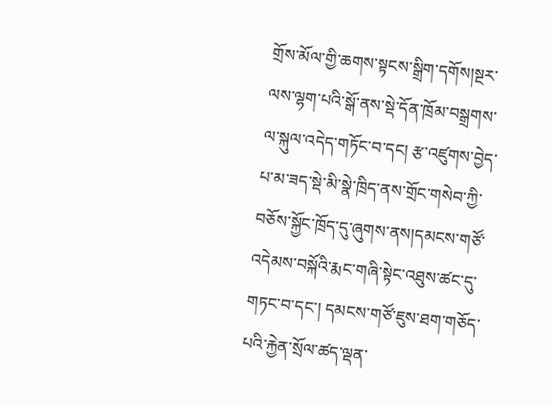གྲོས་མོལ་གྱི་ཆགས་སྟངས་སྒྲིག་དགོས།སྔར་ལས་ལྷག་པའི་སྒོ་ནས་སྡེ་དོན་ཁྲོམ་བསྒྲགས་ལ་སྐུལ་འདེད་གཏོང་བ་དང། རྩ་འཛུགས་བྱེད་པ་མ་ཟད་སྡེ་མི་སྣེ་ཁྲིད་ནས་གྲོང་གསེབ་ཀྱི་བཅོས་སྐྱོང་ཁྲོད་དུ་ཞུགས་ནས།དམངས་གཙོ་འདེམས་བསྐོའི་རྨང་གཞི་སྟེང་འཐུས་ཚང་དུ་གཏང་བ་དང་། དམངས་གཙོ་ཇུས་ཐག་གཅོད་པའི་རྐྱེན་སྲོལ་ཚད་ལྡན་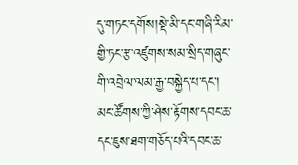དུ་གཏང་དགོས།སྡེ་མི་དང་གཞི་རིམ་གྱི་ཏང་རྩ་འཛུགས་སམ་སྲིད་གཞུང་གི་འབྲེལ་ལམ་རྒྱ་བསྐྱེད་པ་དང་། མང་ཚོགས་ཀྱི་ཤེས་རྟོགས་དབང་ཆ་དང་ཇུས་ཐག་གཅོད་པའི་དབང་ཆ་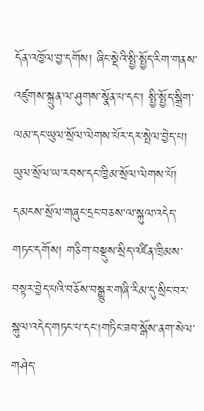དོན་འཁྱོལ་བྱ་དགོས། ཞིང་སྡེའི་སྤྱི་སྤྱོད་རིག་གནས་འཛུགས་སྐྲུན་ལ་ཤུགས་སྣོན་པ་དང་། སྤྱི་སྤྱོད་སྒྲིག་ལམ་དང་ཡུལ་སྲོལ་ལེགས་པོར་དར་སྤེལ་བྱེད་པ། ཡུལ་སྲོལ་ཡ་རབས་དང་ཁྱིམ་སྲོལ་ལེགས་པོ།  དམངས་སྲོལ་གཞུང་དྲང་བཅས་ལ་སྐུལ་འདེད་གཏང་དགོས། གཅིག་བསྡུས་སྲིད་འཛིན་ཁྲིམས་བསྟར་བྱེད་པའི་བཅོས་བསྒྱུར་གཞི་རིམ་དུ་སྲིང་བར་སྐུལ་འདེད་གཏང་པ་དང།གཏིང་ཟབ་སྒོས་ནག་སེལ་གཤེད་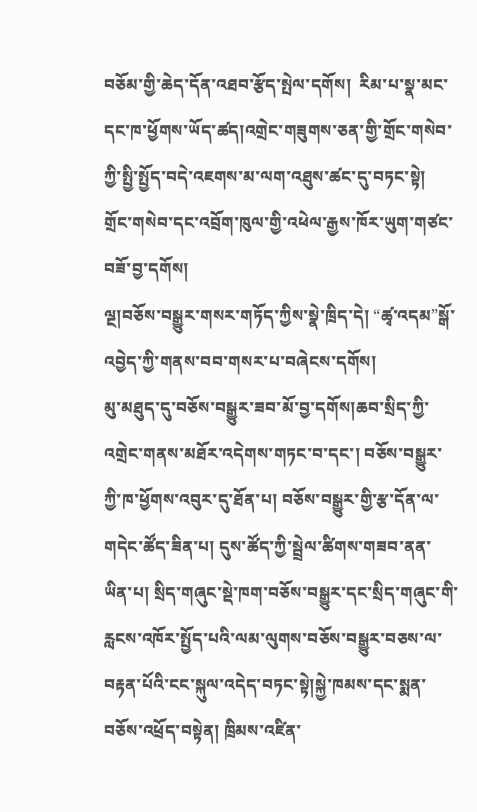བཅོམ་གྱི་ཆེད་དོན་འཐབ་རྩོད་སྤེལ་དགོས།  རིམ་པ་སྣ་མང་དང་ཁ་ཕྱོགས་ཡོད་ཚད།འགྲེང་གཟུགས་ཅན་གྱི་གྲོང་གསེབ་ཀྱི་སྤྱི་སྤྱོད་བདེ་འཇགས་མ་ལག་འཐུས་ཚང་དུ་བཏང་སྟེ། གྲོང་གསེབ་དང་འབྲོག་ཁུལ་གྱི་འཕེལ་རྒྱས་ཁོར་ཡུག་གཙང་བཟོ་བྱ་དགོས།
ལྔ།བཅོས་བསྒྱུར་གསར་གཏོད་ཀྱིས་སྣེ་ཁྲིད་དེ། “ཚྭ་འདམ”སྒོ་འབྱེད་ཀྱི་གནས་བབ་གསར་པ་བཞེངས་དགོས།
མུ་མཐུད་དུ་བཅོས་བསྒྱུར་ཟབ་མོ་བྱ་དགོས།ཆབ་སྲིད་ཀྱི་འགྲེང་གནས་མཐོར་འདེགས་གཏང་བ་དང་། བཅོས་བསྒྱུར་ཀྱི་ཁ་ཕྱོགས་འབུར་དུ་ཐོན་པ། བཅོས་བསྒྱུར་གྱི་རྩ་དོན་ལ་གདེང་ཚོད་ཟིན་པ། དུས་ཚོད་ཀྱི་སྦྲེལ་ཚིགས་གཟབ་ནན་ཡིན་པ། སྲིད་གཞུང་སྡེ་ཁག་བཅོས་བསྒྱུར་དང་སྲིད་གཞུང་གི་རླངས་འཁོར་སྤྱོད་པའི་ལམ་ལུགས་བཅོས་བསྒྱུར་བཅས་ལ་བརྟན་པོའི་ངང་སྐུལ་འདེད་བཏང་སྟེ།སྐྱེ་ཁམས་དང་སྨན་བཅོས་འཕྲོད་བསྟེན། ཁྲིམས་འཛིན་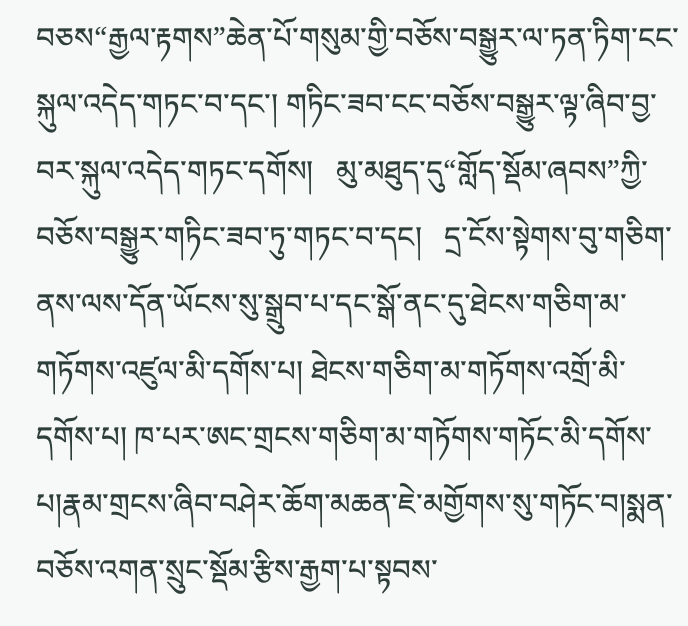བཅས“རྒྱལ་རྟགས”ཆེན་པོ་གསུམ་གྱི་བཅོས་བསྒྱུར་ལ་ཏན་ཏིག་ངང་སྐུལ་འདེད་གཏང་བ་དང་། གཏིང་ཟབ་ངང་བཅོས་བསྒྱུར་ལྟ་ཞིབ་བྱ་བར་སྐུལ་འདེད་གཏང་དགོས།   མུ་མཐུད་དུ“གློད་སྡོམ་ཞབས”ཀྱི་བཅོས་བསྒྱུར་གཏིང་ཟབ་ཏུ་གཏང་བ་དང།   དྲ་ངོས་སྟེགས་བུ་གཅིག་ནས་ལས་དོན་ཡོངས་སུ་སྒྲུབ་པ་དང་སྒོ་ནང་དུ་ཐེངས་གཅིག་མ་གཏོགས་འཛུལ་མི་དགོས་པ། ཐེངས་གཅིག་མ་གཏོགས་འགྲོ་མི་དགོས་པ། ཁ་པར་ཨང་གྲངས་གཅིག་མ་གཏོགས་གཏོང་མི་དགོས་པ།རྣམ་གྲངས་ཞིབ་བཤེར་ཆོག་མཆན་ཇེ་མགྱོགས་སུ་གཏོང་བ།སྨན་བཅོས་འགན་སྲུང་སྡོམ་རྩིས་རྒྱག་པ་སྟབས་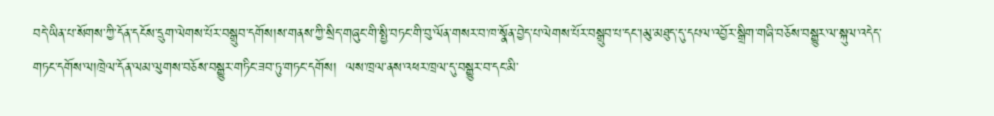བདེ་ཡིན་པ་སོགས་ཀྱི་དོན་དངོས་དྲུག་ལེགས་པོར་བསྒྲུབ་དགོས།ས་གནས་ཀྱི་སྲིད་གཞུང་གི་སྤྱི་བཏང་གི་བུ་ལོན་གསར་བ་ཁ་སྣོན་བྱེད་པ་ལེགས་པོར་བསྒྲུབ་པ་དང་།མུ་མཐུད་དུ་དཔལ་འབྱོར་སྒྲིག་གཞི་བཅོས་བསྒྱུར་ལ་སྐུལ་འདེད་གཏང་དགོས་ལ།ཁྲེལ་དོན་ལམ་ལུགས་བཅོས་བསྒྱུར་གཏིང་ཟབ་ཏུ་གཏང་དགོས།  ལས་ཁྲལ་ནས་འཕར་ཁྲལ་དུ་བསྒྱུར་བ་དང་མི་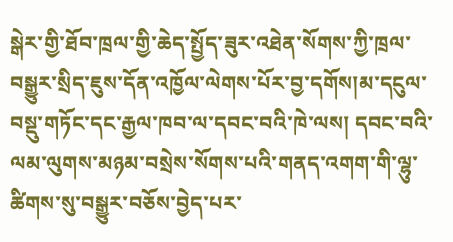སྒེར་གྱི་ཐོབ་ཁྲལ་གྱི་ཆེད་སྤྱོད་ཟུར་འཐེན་སོགས་ཀྱི་ཁྲལ་བསྒྱུར་སྲིད་ཇུས་དོན་འཁྱོལ་ལེགས་པོར་བྱ་དགོས།མ་དངུལ་བསྡུ་གཏོང་དང་རྒྱལ་ཁབ་ལ་དབང་བའི་ཁེ་ལས། དབང་བའི་ལམ་ལུགས་མཉམ་བསྲེས་སོགས་པའི་གནད་འགག་གི་ལྷུ་ཚིགས་སུ་བསྒྱུར་བཅོས་བྱེད་པར་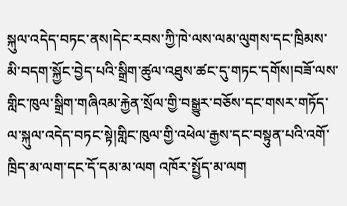སྐུལ་འདེད་བཏང་ནས།དེང་རབས་ཀྱི་ཁེ་ལས་ལམ་ལུགས་དང་ཁྲིམས་མི་བདག་སྐྱོང་བྱེད་པའི་སྒྲིག་ཚུལ་འཐུས་ཚང་དུ་གཏང་དགོས།བཟོ་ལས་གླིང་ཁུལ་སྒྲིག་གཞིའམ་རྐྱེན་སྲོལ་གྱི་བསྒྱུར་བཅོས་དང་གསར་གཏོད་ལ་སྐུལ་འདེད་བཏང་སྟེ།གླིང་ཁུལ་གྱི་འཕེལ་རྒྱས་དང་བསྟུན་པའི་འགོ་ཁྲིད་མ་ལག་དང་དོ་དམ་མ་ལག འཁོར་སྤྱོད་མ་ལག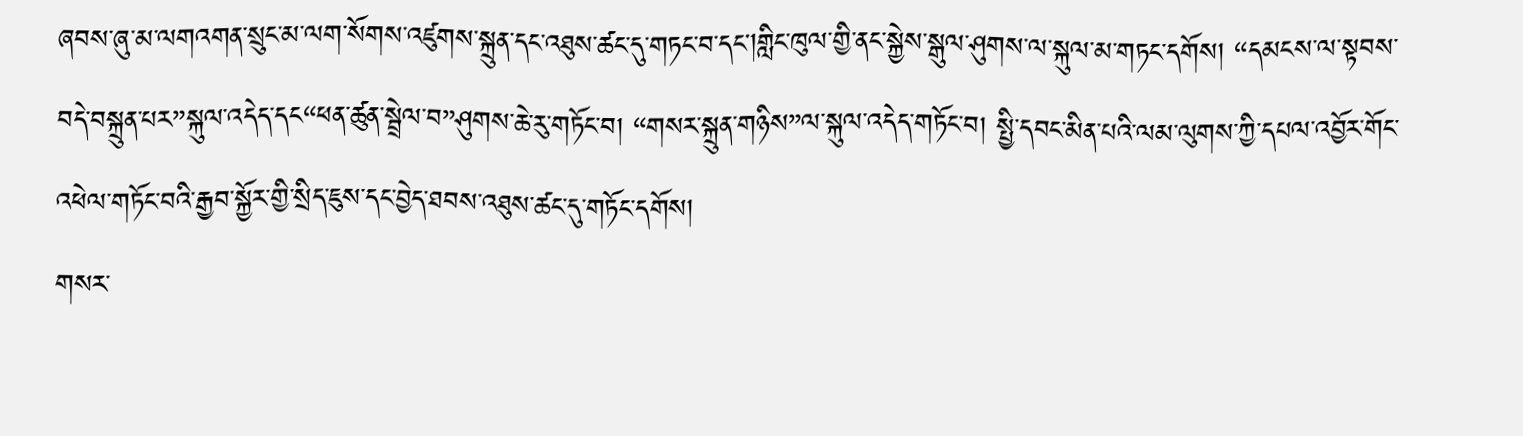ཞབས་ཞུ་མ་ལགའགན་སྲུང་མ་ལག་སོགས་འཛུགས་སྐྲུན་དང་འཐུས་ཚང་དུ་གཏང་བ་དང།གླིང་ཁུལ་གྱི་ནང་སྐྱེས་སྒུལ་ཤུགས་ལ་སྐུལ་མ་གཏང་དགོས། “དམངས་ལ་སྟབས་བདེ་བསྐྲུན་པར”སྐུལ་འདེད་དང“ཕན་ཚུན་སྦྲེལ་བ”ཤུགས་ཆེ་རུ་གཏོང་བ། “གསར་སྐྲུན་གཉིས”ལ་སྐུལ་འདེད་གཏོང་བ། སྤྱི་དབང་མིན་པའི་ལམ་ལུགས་ཀྱི་དཔལ་འབྱོར་གོང་འཕེལ་གཏོང་བའི་རྒྱབ་སྐྱོར་གྱི་སྲིད་ཇུས་དང་བྱེད་ཐབས་འཐུས་ཚང་དུ་གཏོང་དགོས།
གསར་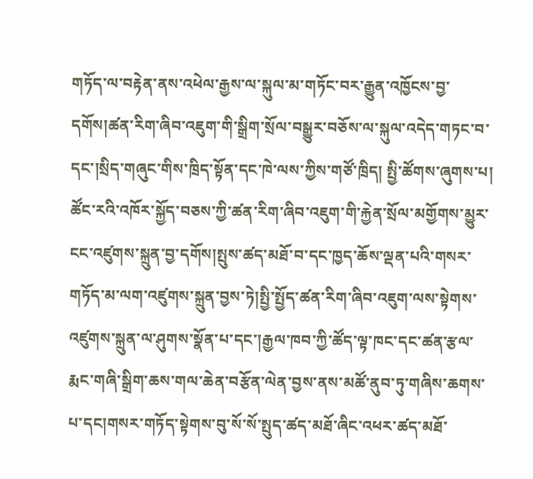གཏོད་ལ་བརྟེན་ནས་འཕེལ་རྒྱས་ལ་སྐུལ་མ་གཏོང་བར་རྒྱུན་འཁྱོངས་བྱ་དགོས།ཚན་རིག་ཞིབ་འཇུག་གི་སྒྲིག་སྲོལ་བསྒྱུར་བཅོས་ལ་སྐུལ་འདེད་གཏང་བ་དང་།སྲིད་གཞུང་གིས་ཁྲིད་སྟོན་དང་ཁེ་ལས་ཀྱིས་གཙོ་ཁྲིད། སྤྱི་ཚོགས་ཞུགས་པ། ཚོང་རའི་འཁོར་སྐྱོད་བཅས་ཀྱི་ཚན་རིག་ཞིབ་འཇུག་གི་རྐྱེན་སྲོལ་མགྱོགས་མྱུར་ངང་འཛུགས་སྐྲུན་བྱ་དགོས།སྤུས་ཚད་མཐོ་བ་དང་ཁྱད་ཆོས་ལྡན་པའི་གསར་གཏོད་མ་ལག་འཛུགས་སྐྲུན་བྱས་ཏེ།སྤྱི་སྤྱོད་ཚན་རིག་ཞིབ་འཇུག་ལས་སྟེགས་འཛུགས་སྐྲུན་ལ་ཤུགས་སྣོན་པ་དང་།རྒྱལ་ཁབ་ཀྱི་ཚོད་ལྟ་ཁང་དང་ཚན་རྩལ་རྨང་གཞི་སྒྲིག་ཆས་གལ་ཆེན་བརྩོན་ལེན་བྱས་ནས་མཚོ་ནུབ་ཏུ་གཞིས་ཆགས་པ་དང།གསར་གཏོད་སྟེགས་བུ་སོ་སོ་སྤུད་ཚད་མཐོ་ཞིང་འཕར་ཚད་མཐོ་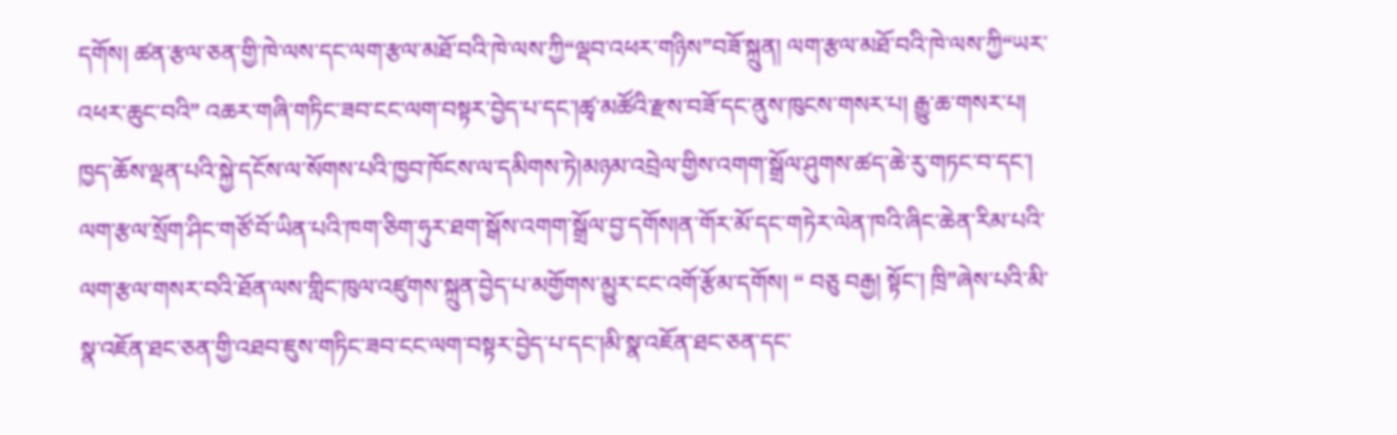དགོས། ཚན་རྩལ་ཅན་གྱི་ཁེ་ལས་དང་ལག་རྩལ་མཐོ་བའི་ཁེ་ལས་ཀྱི“ལྡབ་འཕར་གཉིས”བཟོ་སྐྲུན། ལག་རྩལ་མཐོ་བའི་ཁེ་ལས་ཀྱི“ཡར་འཕར་ཆུང་བའི” འཆར་གཞི་གཏིང་ཟབ་ངང་ལག་བསྟར་བྱེད་པ་དང་།ཚྭ་མཚོའི་རྫས་བཟོ་དང་ནུས་ཁུངས་གསར་པ། རྒྱུ་ཆ་གསར་པ། ཁྱད་ཆོས་ལྡན་པའི་སྐྱེ་དངོས་ལ་སོགས་པའི་ཁྱབ་ཁོངས་ལ་དམིགས་ཏེ།མཉམ་འབྲེལ་གྱིས་འགག་སྒྲོལ་ཤུགས་ཚད་ཆེ་རུ་གཏང་བ་དང་། ལག་རྩལ་སྲོག་ཤིང་གཙོ་བོ་ཡིན་པའི་ཁག་ཅིག་ཧུར་ཐག་སྒོས་འགག་སྒྲོལ་བྱ་དགོས།ན་གོར་མོ་དང་གཏེར་ལེན་ཁའི་ཞིང་ཆེན་རིམ་པའི་ལག་རྩལ་གསར་བའི་ཐོན་ལས་གླིང་ཁུལ་འཛུགས་སྐྲུན་བྱེད་པ་མགྱོགས་མྱུར་ངང་འགོ་རྩོམ་དགོས། “ བཅུ བརྒྱ། སྟོང་། ཁྲི”ཞེས་པའི་མི་སྣ་འཇོན་ཐང་ཅན་གྱི་འཐབ་ཇུས་གཏིང་ཟབ་ངང་ལག་བསྟར་བྱེད་པ་དང་།མི་སྣ་འཇོན་ཐང་ཅན་དང་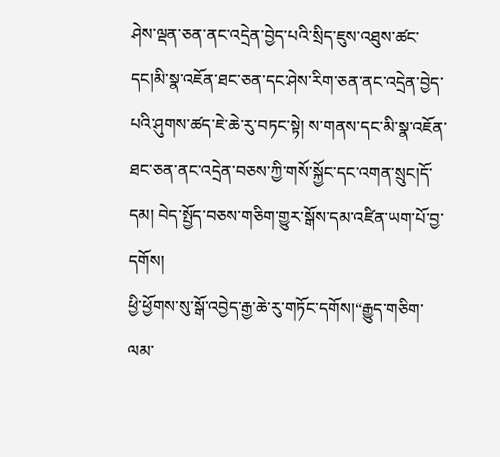ཤེས་ལྡན་ཅན་ནང་འདྲེན་བྱེད་པའི་སྲིད་ཇུས་འཐུས་ཚང་དང།མི་སྣ་འཇོན་ཐང་ཅན་དང་ཤེས་རིག་ཅན་ནང་འདྲེན་བྱེད་པའི་ཤུགས་ཚད་ཇེ་ཆེ་རུ་བཏང་སྟེ། ས་གནས་དང་མི་སྣ་འཇོན་ཐང་ཅན་ནང་འདྲེན་བཅས་ཀྱི་གསོ་སྐྱོང་དང་འགན་སྲུང།དོ་དམ། བེད་སྤྱོད་བཅས་གཅིག་གྱུར་སྒོས་དམ་འཛིན་ཡག་པོ་བྱ་དགོས།
ཕྱི་ཕྱོགས་སུ་སྒོ་འབྱེད་རྒྱ་ཆེ་རུ་གཏོང་དགོས།“རྒྱུད་གཅིག་ལམ་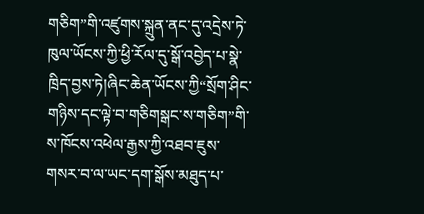གཅིག”གི་འཛུགས་སྐྲུན་ནང་དུ་འདྲེས་ཏེ་ཁུལ་ཡོངས་ཀྱི་ཕྱི་རོལ་དུ་སྒོ་འབྱེད་པ་སྣེ་ཁྲིད་བྱས་ཏེ།ཞིང་ཆེན་ཡོངས་ཀྱི“སྲོག་ཤིང་གཉིས་དང་ལྟེ་བ་གཅིགསྒང་ས་གཅིག”གི་ས་ཁོངས་འཕེལ་རྒྱས་ཀྱི་འཐབ་ཇུས་གསར་བ་ལ་ཡང་དག་སྒོས་མཐུད་པ་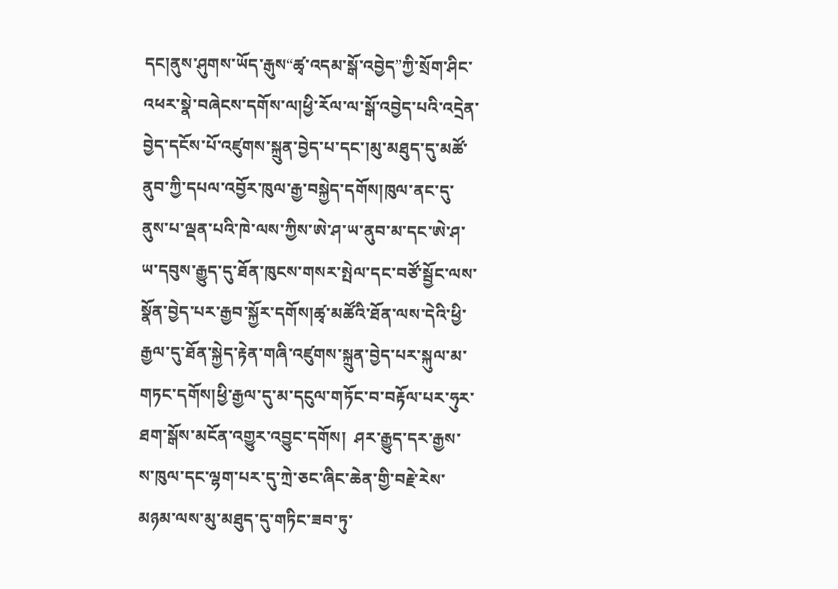དང།ནུས་ཤུགས་ཡོད་རྒུས“ཚྭ་འདམ་སྒོ་འབྱེད”ཀྱི་སྲོག་ཤིང་འཕར་སྣེ་བཞེངས་དགོས་ལ།ཕྱི་རོལ་ལ་སྒོ་འབྱེད་པའི་འདྲེན་བྱེད་དངོས་པོ་འཛུགས་སྐྲུན་བྱེད་པ་དང་།མུ་མཐུད་དུ་མཚོ་ནུབ་ཀྱི་དཔལ་འབྱོར་ཁུལ་རྒྱ་བསྐྱེད་དགོས།ཁུལ་ནང་དུ་ནུས་པ་ལྡན་པའི་ཁེ་ལས་ཀྱིས་ཨེ་ཤ་ཡ་ནུབ་མ་དང་ཨེ་ཤ་ཡ་དབུས་རྒྱུད་དུ་ཐོན་ཁུངས་གསར་སྤེལ་དང་བཙོ་སྦྱོང་ལས་སྣོན་བྱེད་པར་རྒྱབ་སྐྱོར་དགོས།ཚྭ་མཚོའི་ཐོན་ལས་དེའི་ཕྱི་རྒྱལ་དུ་ཐོན་སྐྱེད་རྟེན་གཞི་འཛུགས་སྐྲུན་བྱེད་པར་སྐུལ་མ་གཏང་དགོས།ཕྱི་རྒྱལ་དུ་མ་དངུལ་གཏོང་བ་བརྟོལ་པར་ཧུར་ཐག་སྒོས་མངོན་འགྱུར་འབྱུང་དགོས།  ཤར་རྒྱུད་དར་རྒྱས་ས་ཁུལ་དང་ལྷག་པར་དུ་ཀྲེ་ཅང་ཞིང་ཆེན་གྱི་བརྗེ་རེས་མཉམ་ལས་མུ་མཐུད་དུ་གཏིང་ཟབ་ཏུ་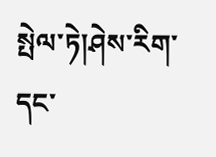སྤེལ་ཏེ།ཤེས་རིག་དང་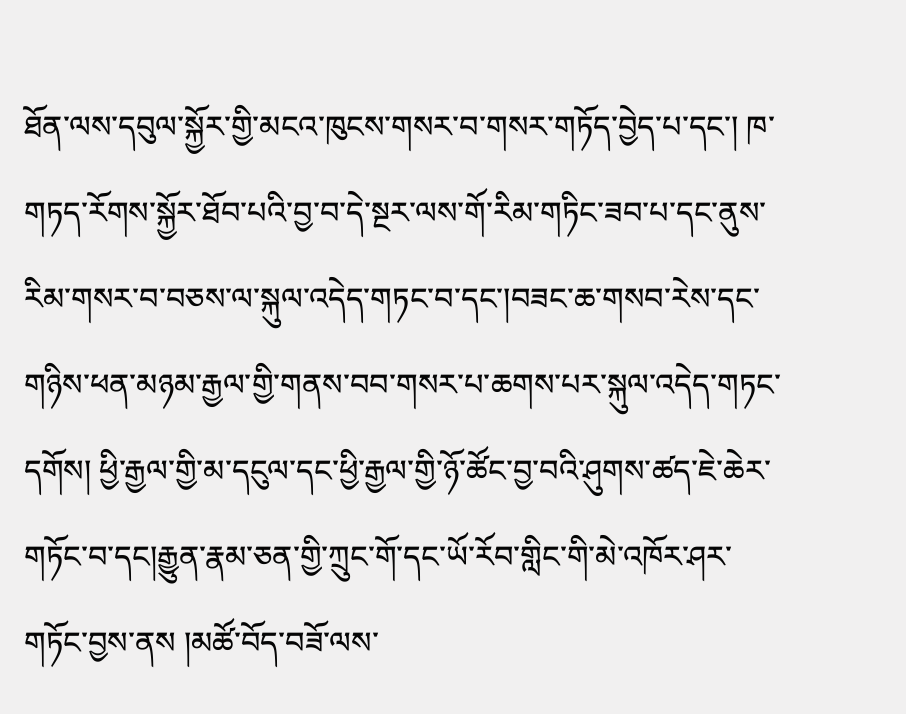ཐོན་ལས་དབུལ་སྐྱོར་གྱི་མངའ་ཁུངས་གསར་བ་གསར་གཏོད་བྱེད་པ་དང་། ཁ་གཏད་རོགས་སྐྱོར་ཐོབ་པའི་བྱ་བ་དེ་སྔར་ལས་གོ་རིམ་གཏིང་ཟབ་པ་དང་ནུས་རིམ་གསར་བ་བཅས་ལ་སྐུལ་འདེད་གཏང་བ་དང་།བཟང་ཆ་གསབ་རེས་དང་གཉིས་ཕན་མཉམ་རྒྱལ་གྱི་གནས་བབ་གསར་པ་ཆགས་པར་སྐུལ་འདེད་གཏང་དགོས། ཕྱི་རྒྱལ་གྱི་མ་དངུལ་དང་ཕྱི་རྒྱལ་གྱི་ཉོ་ཚོང་བྱ་བའི་ཤུགས་ཚད་ཇེ་ཆེར་གཏོང་བ་དང།རྒྱུན་རྣམ་ཅན་གྱི་ཀྲུང་གོ་དང་ཡོ་རོབ་གླིང་གི་མེ་འཁོར་ཤར་གཏོང་བྱས་ནས །མཚོ་བོད་བཟོ་ལས་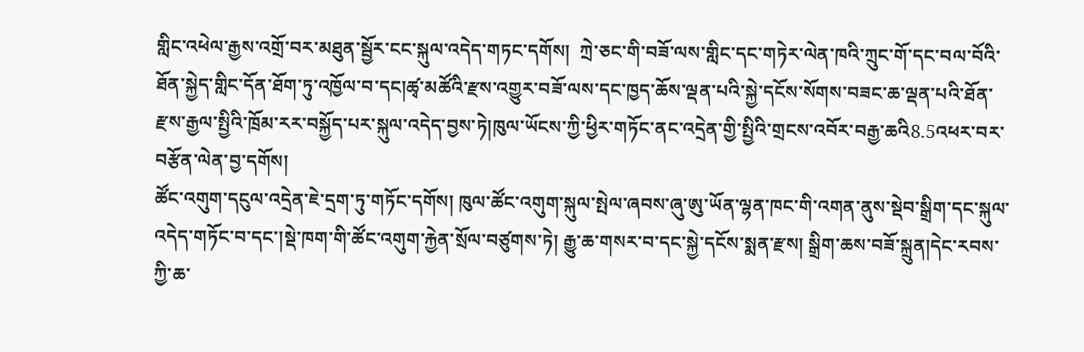གླིང་འཕེལ་རྒྱས་འགྲོ་བར་མཐུན་སྦྱོར་ངང་སྐུལ་འདེད་གཏང་དགོས།  ཀྲེ་ཅང་གི་བཟོ་ལས་གླིང་དང་གཏེར་ལེན་ཁའི་ཀྲུང་གོ་དང་བལ་བོའི་ཐོན་སྐྱེད་གླིང་དོན་ཐོག་ཏུ་འཁྱོལ་བ་དང།ཚྭ་མཚོའི་རྫས་འགྱུར་བཟོ་ལས་དང་ཁྱད་ཆོས་ལྡན་པའི་སྐྱེ་དངོས་སོགས་བཟང་ཆ་ལྡན་པའི་ཐོན་རྫས་རྒྱལ་སྤྱིའི་ཁྲོམ་རར་བསྐྱོད་པར་སྐུལ་འདེད་བྱས་ཏེ།ཁུལ་ཡོངས་ཀྱི་ཕྱིར་གཏོང་ནང་འདྲེན་གྱི་སྤྱིའི་གྲངས་འབོར་བརྒྱ་ཆའི8.5འཕར་བར་བརྩོན་ལེན་བྱ་དགོས།
ཚོང་འགུག་དངུལ་འདྲེན་ཇེ་དྲག་ཏུ་གཏོང་དགོས། ཁུལ་ཚོང་འགུག་སྐུལ་སྤེལ་ཞབས་ཞུ་ཨུ་ཡོན་ལྷན་ཁང་གི་འགན་ནུས་སྡེབ་སྒྲིག་དང་སྐུལ་འདེད་གཏོང་བ་དང་།སྡེ་ཁག་གི་ཚོང་འགུག་རྐྱེན་སྲོལ་བཙུགས་ཏེ། རྒྱུ་ཆ་གསར་བ་དང་སྐྱེ་དངོས་སྨན་རྫས། སྒྲིག་ཆས་བཟོ་སྐྲུན།དེང་རབས་ཀྱི་ཆ་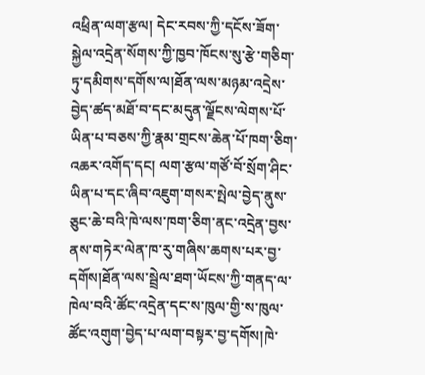འཕྲིན་ལག་རྩལ། དེང་རབས་ཀྱི་དངོས་ཟོག་སྐྱེལ་འདྲེན་སོགས་ཀྱི་ཁྱབ་ཁོངས་སུ་རྩེ་གཅིག་ཏུ་དམིགས་དགོས་ལ།ཐོན་ལས་མཉམ་འདྲེས་བྱེད་ཚད་མཐོ་བ་དང་མདུན་ལྗོངས་ལེགས་པོ་ཡིན་པ་བཅས་ཀྱི་རྣམ་གྲངས་ཆེན་པོ་ཁག་ཅིག་འཆར་འགོད་དང། ལག་རྩལ་གཙོ་བོ་སྲོག་ཤིང་ཡིན་པ་དང་ཞིབ་འཇུག་གསར་སྤེལ་བྱེད་ནུས་ཅུང་ཆེ་བའི་ཁེ་ལས་ཁག་ཅིག་ནང་འདྲེན་བྱས་ནས་གཏེར་ལེན་ཁ་རུ་གཞིས་ཆགས་པར་བྱ་དགོས།ཐོན་ལས་སྦྲེལ་ཐག་ཡོངས་ཀྱི་གནད་ལ་ཁེལ་བའི་ཚོང་འདྲེན་དང་ས་ཁུལ་གྱི་ས་ཁུལ་ཚོང་འགུག་བྱེད་པ་ལག་བསྟར་བྱ་དགོས།ཁེ་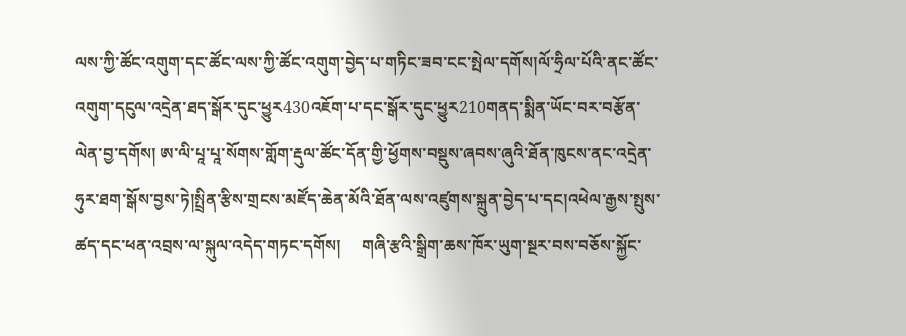ལས་ཀྱི་ཚོང་འགུག་དང་ཚོང་ལས་ཀྱི་ཚོང་འགུག་བྱེད་པ་གཏིང་ཟབ་ངང་སྤེལ་དགོས།ལོ་ཧྲིལ་པོའི་ནང་ཚོང་འགུག་དངུལ་འདྲེན་ཐད་སྒོར་དུང་ཕྱུར430འཇོག་པ་དང་སྒོར་དུང་ཕྱུར210གནད་སྨིན་ཡོང་བར་བརྩོན་ལེན་བྱ་དགོས། ཨ་ལི་པཱ་པཱ་སོགས་གློག་རྡུལ་ཚོང་དོན་གྱི་ཕྱོགས་བསྡུས་ཞབས་ཞུའི་ཐོན་ཁུངས་ནང་འདྲེན་ཧུར་ཐག་སྒོས་བྱས་ཏེ།སྤྲིན་རྩིས་གྲངས་མཛོད་ཆེན་མོའི་ཐོན་ལས་འཛུགས་སྐྲུན་བྱེད་པ་དང།འཕེལ་རྒྱས་སྤུས་ཚད་དང་ཕན་འབྲས་ལ་སྐུལ་འདེད་གཏང་དགོས།     གཞི་རྩའི་སྒྲིག་ཆས་ཁོར་ཡུག་སྔར་བས་བཅོས་སྐྱོང་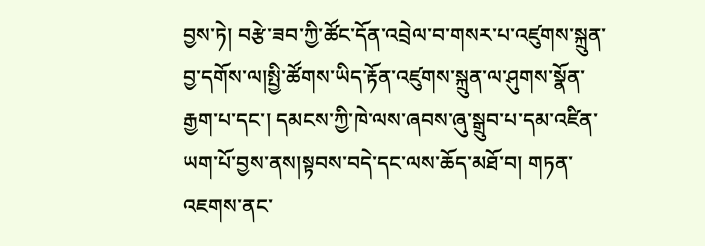བྱས་ཏེ། བརྩེ་ཟབ་ཀྱི་ཚོང་དོན་འབྲེལ་བ་གསར་པ་འཛུགས་སྐྲུན་བྱ་དགོས་ལ།སྤྱི་ཚོགས་ཡིད་རྟོན་འཛུགས་སྐྲུན་ལ་ཤུགས་སྣོན་རྒྱག་པ་དང་། དམངས་ཀྱི་ཁེ་ལས་ཞབས་ཞུ་སྒྲུབ་པ་དམ་འཛིན་ཡག་པོ་བྱས་ནས།སྟབས་བདེ་དང་ལས་ཆོད་མཐོ་བ། གཏན་འཇགས་ནང་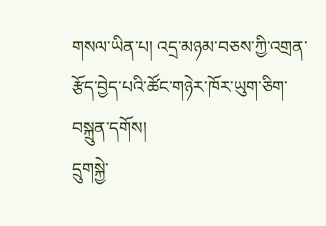གསལ་ཡིན་པ། འདྲ་མཉམ་བཅས་ཀྱི་འགྲན་རྩོད་བྱེད་པའི་ཚོང་གཉེར་ཁོར་ཡུག་ཅིག་བསྐྲུན་དགོས།
དྲུགསྐྱེ་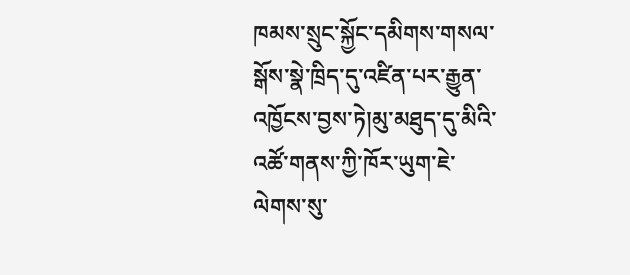ཁམས་སྲུང་སྐྱོང་དམིགས་གསལ་སྒོས་སྣེ་ཁྲིད་དུ་འཛིན་པར་རྒྱུན་འཁྱོངས་བྱས་ཏེ།མུ་མཐུད་དུ་མིའི་འཚོ་གནས་ཀྱི་ཁོར་ཡུག་ཇེ་ལེགས་སུ་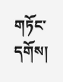གཏོང་དགོས།